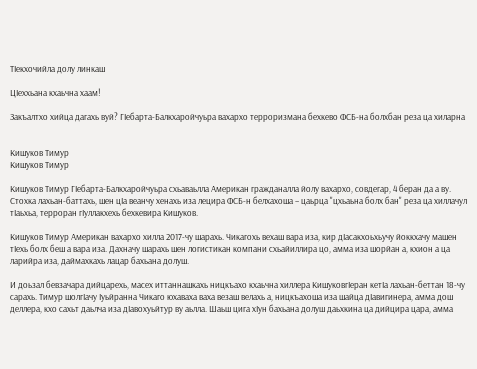ТIекхочийла долу линкаш

ЦIеххьана кхаьчна хаам!

Закъалтхо хийца дагахь вуй? ГӀебарта-Балкхаройчуьра вахархо терроризмана бехкево ФСБ-на болхбан реза ца хиларна


Кишуков Тимур
Кишуков Тимур

Кишуков Тимур ГӀебарта-Балкхаройчуьра схьаваьлла Американ гражданалла йолу вахархо, совдегар, 4 беран да а ву. Стохка лахьан-баттахь, шен цӀа веанчу хенахь иза лецира ФСБ-н белхахоша – цаьрца "цхьаьна болх бан" реза ца хиллачул тӀаьхьа, терроран гӀуллакхехь бехкевира Кишуков.

Кишуков Тимур Американ вахархо хилла 2017-чу шарахь. Чикагохь вехаш вара иза, кир дIасакхоьхьучу йоккхачу машен тIехь болх беш а вара иза. Дахначу шарахь шен логистикан компани схьайиллира цо, амма иза шорйан а, кхион а ца ларийра иза, даймахкахь лацар бахьана долуш.

И доьзал бевзачара дийцарехь, масех иттаннашкахь ницкъахо кхаьчна хиллера КишуковгӀеран кетIа лахьан-беттан 18-чу сарахь. Тимур шолгӀачу Ӏуьйранна Чикаго юхаваха ваха везаш велахь а, ницкъахоша иза шайца дIавигинера, амма дош деллера, кхо сахьт даьлча иза дIавохуьйтур ву аьлла. Шаьш цига хIун бахьана долуш даьхкина ца дийцира цара, амма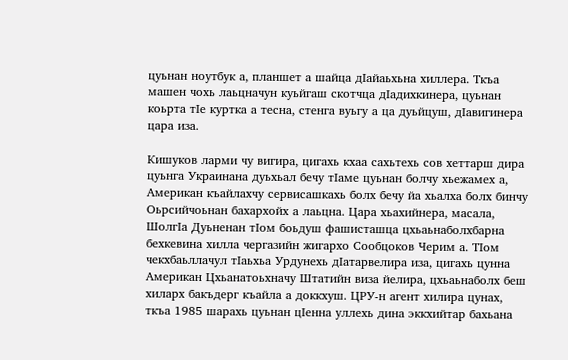цуьнан ноутбук а, планшет а шайца дӀайаьхьна хиллера. Ткъа машен чохь лаьцначун куьйгаш скотчца дӀадихкинера, цуьнан коьрта тӀе куртка а тесна, стенга вуьгу а ца дуьйцуш, дӀавигинера цара иза.

Кишуков ларми чу вигира, цигахь кхаа сахьтехь сов хеттарш дира цуьнга Украинана дуьхьал бечу тӀаме цуьнан болчу хьежамех а, Американ къайлахчу сервисашкахь болх бечу йа хьалха болх бинчу Оьрсийчоьнан бахархойх а лаьцна. Цара хьахийнера, масала, ШолгӀа Дуьненан тӀом боьдуш фашисташца цхьаьнаболхбарна бехкевина хилла чергазийн жигархо Сообцоков Черим а. ТIом чекхбаьллачул тӀаьхьа Урдунехь дӀатарвелира иза, цигахь цунна Американ Цхьанатоьхначу Штатийн виза йелира, цхьаьнаболх беш хиларх бакъдерг къайла а доккхуш. ЦРУ-н агент хилира цунах, ткъа 1985 шарахь цуьнан цӀенна уллехь дина эккхийтар бахьана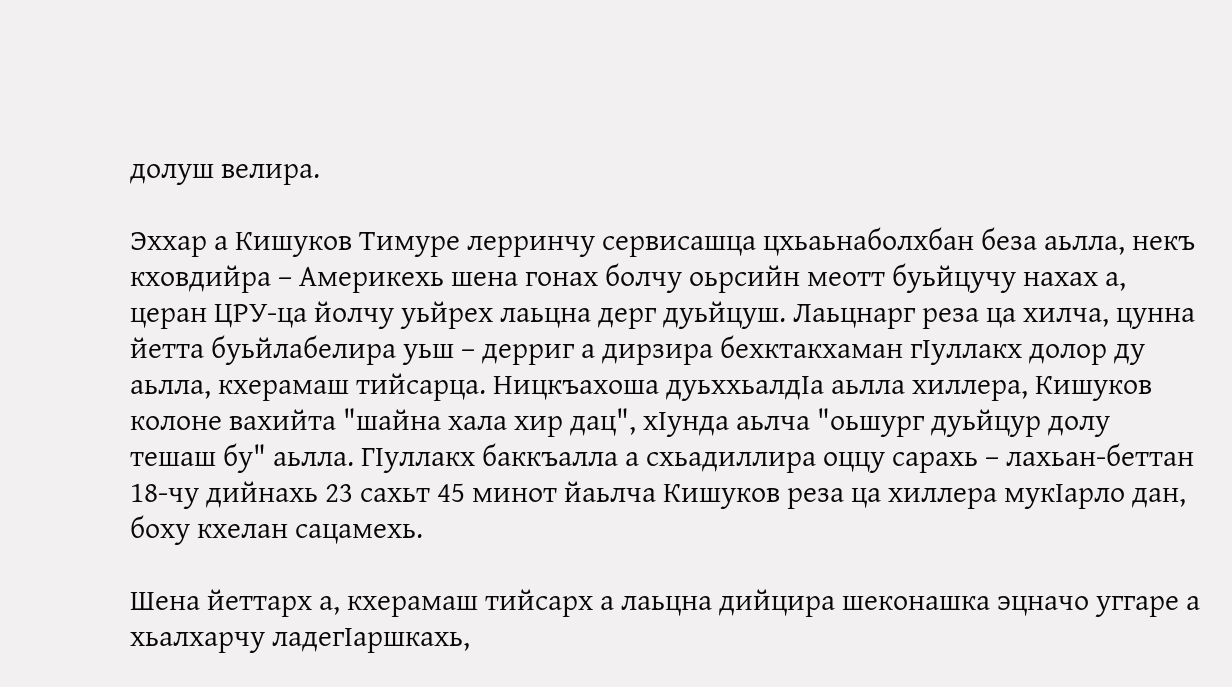долуш велира.

Эххар а Кишуков Тимуре лерринчу сервисашца цхьаьнаболхбан беза аьлла, некъ кховдийра – Америкехь шена гонах болчу оьрсийн меотт буьйцучу нахах а, церан ЦРУ-ца йолчу уьйрех лаьцна дерг дуьйцуш. Лаьцнарг реза ца хилча, цунна йетта буьйлабелира уьш – дерриг а дирзира бехктакхаман гӀуллакх долор ду аьлла, кхерамаш тийсарца. Ницкъахоша дуьххьалдIа аьлла хиллера, Кишуков колоне вахийта "шайна хала хир дац", хӀунда аьлча "оьшург дуьйцур долу тешаш бу" аьлла. ГӀуллакх баккъалла а схьадиллира оццу сарахь – лахьан-беттан 18-чу дийнахь 23 сахьт 45 минот йаьлча Кишуков реза ца хиллера мукIарло дан, боху кхелан сацамехь.

Шена йеттарх а, кхерамаш тийсарх а лаьцна дийцира шеконашка эцначо уггаре а хьалхарчу ладегӀаршкахь,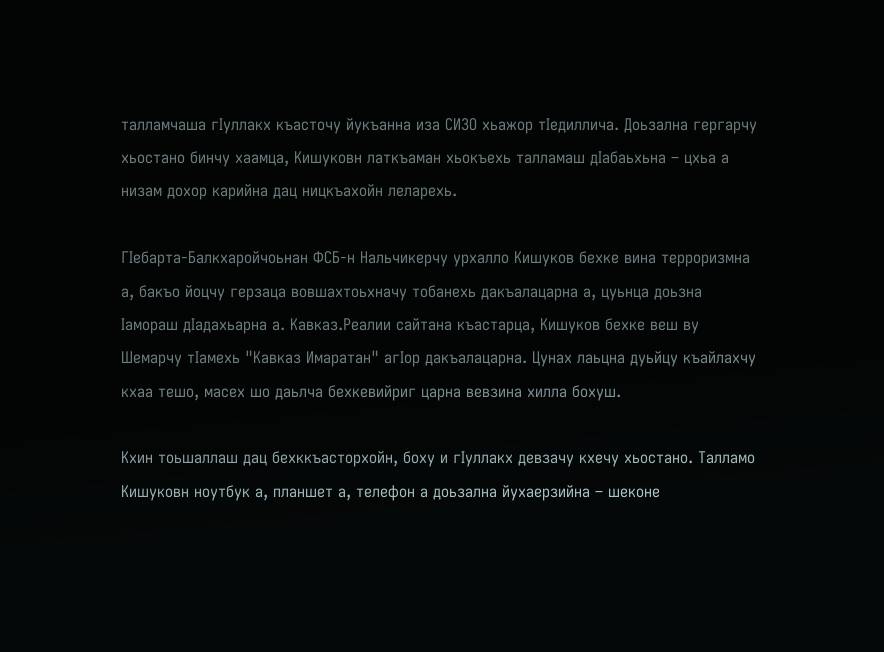талламчаша гIуллакх къасточу йукъанна иза СИЗО хьажор тIедиллича. Доьзална гергарчу хьостано бинчу хаамца, Кишуковн латкъаман хьокъехь талламаш дӀабаьхьна – цхьа а низам дохор карийна дац ницкъахойн леларехь.

ГӀебарта-Балкхаройчоьнан ФСБ-н Нальчикерчу урхалло Кишуков бехке вина терроризмна а, бакъо йоцчу герзаца вовшахтоьхначу тобанехь дакъалацарна а, цуьнца доьзна Ӏамораш дӀадахьарна а. Кавказ.Реалии сайтана къастарца, Кишуков бехке веш ву Шемарчу тӀамехь "Кавказ Имаратан" агӀор дакъалацарна. Цунах лаьцна дуьйцу къайлахчу кхаа тешо, масех шо даьлча бехкевийриг царна вевзина хилла бохуш.

Кхин тоьшаллаш дац бехккъасторхойн, боху и гӀуллакх девзачу кхечу хьостано. Талламо Кишуковн ноутбук а, планшет а, телефон а доьзална йухаерзийна – шеконе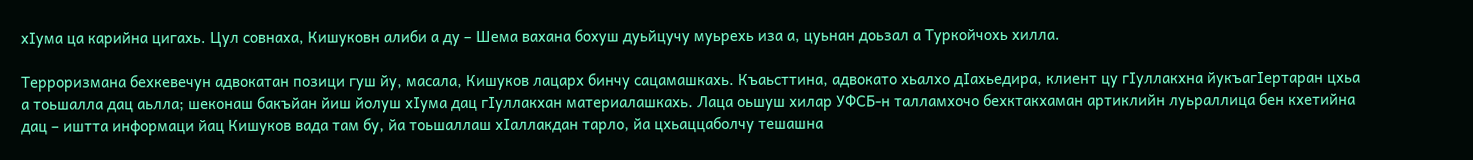хӀума ца карийна цигахь. Цул совнаха, Кишуковн алиби а ду – Шема вахана бохуш дуьйцучу муьрехь иза а, цуьнан доьзал а Туркойчохь хилла.

Терроризмана бехкевечун адвокатан позици гуш йу, масала, Кишуков лацарх бинчу сацамашкахь. Къаьсттина, адвокато хьалхо дӀахьедира, клиент цу гӀуллакхна йукъагӀертаран цхьа а тоьшалла дац аьлла; шеконаш бакъйан йиш йолуш хӀума дац гӀуллакхан материалашкахь. Лаца оьшуш хилар УФСБ-н талламхочо бехктакхаман артиклийн луьраллица бен кхетийна дац – иштта информаци йац Кишуков вада там бу, йа тоьшаллаш хӀаллакдан тарло, йа цхьаццаболчу тешашна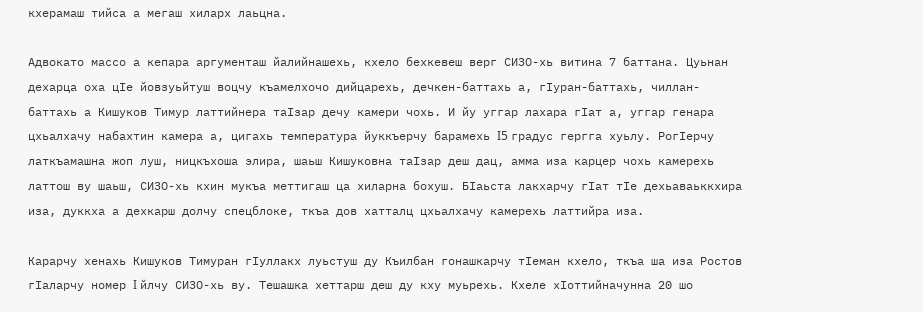кхерамаш тийса а мегаш хиларх лаьцна.

Адвокато массо а кепара аргументаш йалийнашехь, кхело бехкевеш верг СИЗО-хь витина 7 баттана. Цуьнан дехарца оха цӀе йовзуьйтуш воцчу къамелхочо дийцарехь, дечкен-баттахь а, гIуран-баттахь, чиллан-баттахь а Кишуков Тимур латтийнера таӀзар дечу камери чохь. И йу уггар лахара гӀат а, уггар генара цхьалхачу набахтин камера а, цигахь температура йуккъерчу барамехь I5 градус гергга хуьлу. РогӀерчу латкъамашна жоп луш, ницкъхоша элира, шаьш Кишуковна таӀзар деш дац, амма иза карцер чохь камерехь латтош ву шаьш, СИЗО-хь кхин мукъа меттигаш ца хиларна бохуш. БIаьста лакхарчу гӀат тӀе дехьаваьккхира иза, дуккха а дехкарш долчу спецблоке, ткъа дов хатталц цхьалхачу камерехь латтийра иза.

Карарчу хенахь Кишуков Тимуран гIуллакх луьстуш ду Къилбан гонашкарчу тIеман кхело, ткъа ша иза Ростов гIаларчу номер I йлчу СИЗО-хь ву. Тешашка хеттарш деш ду кху муьрехь. Кхеле хIоттийначунна 20 шо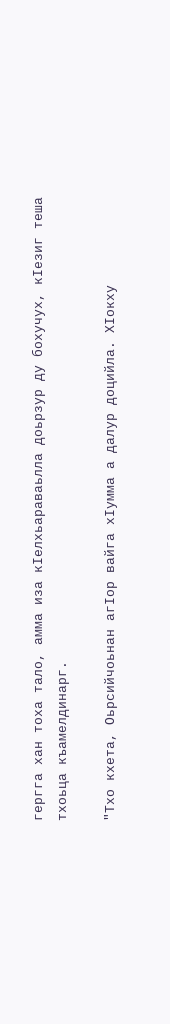гергга хан тоха тало, амма иза кIелхьараваьлла доьрзур ду бохучух, кIезиг теша тхоьца къамелдинарг.

"Тхо кхета, Оьрсийчоьнан агӀор вайга хӀумма а далур доцийла. ХIокху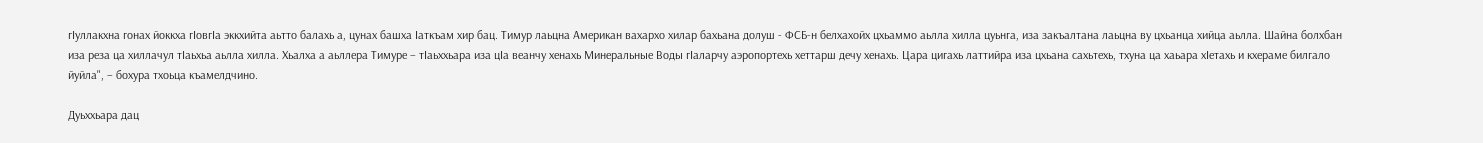гIуллакхна гонах йоккха гӀовгӀа эккхийта аьтто балахь а, цунах башха Ӏаткъам хир бац. Тимур лаьцна Американ вахархо хилар бахьана долуш - ФСБ-н белхахойх цхьаммо аьлла хилла цуьнга, иза закъалтана лаьцна ву цхьанца хийца аьлла. Шайна болхбан иза реза ца хиллачул тIаьхьа аьлла хилла. Хьалха а аьллера Тимуре – тIаьххьара иза цIа веанчу хенахь Минеральные Воды гIаларчу аэропортехь хеттарш дечу хенахь. Цара цигахь латтийра иза цхьана сахьтехь, тхуна ца хаьара хӀетахь и кхераме билгало йуйла", – бохура тхоьца къамелдчино.

Дуьххьара дац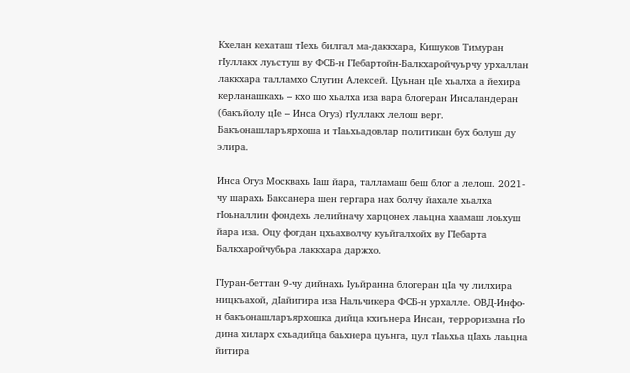Кхелан кехаташ тIехь билгал ма-даккхара, Кишуков Тимуран гӀуллакх луьстуш ву ФСБ-н ГӀебартойн-Балкхаройчуьрчу урхаллан лаккхара талламхо Слугин Алексей. Цуьнан цӀе хьалха а йехира керланашкахь – кхо шо хьалха иза вара блогеран Инсаландеран (бакъйолу цӀе – Инса Огуз) гӀуллакх лелош верг. Бакъонашларъярхоша и тIаьхьадовлар политикан бух болуш ду элира.

Инса Огуз Москвахь Iаш йара, талламаш беш блог а лелош. 2021-чу шарахь Баксанера шен гергара нах болчу йахале хьалха гIоьналлин фондехь лелийначу харцонех лаьцна хаамаш лоьхуш йара иза. Оцу фогдан цхьахволчу куьйгалхойх ву ГIебарта Балкхаройчубьра лаккхара даржхо.

ГIуран-беттан 9-чу дийнахь Ӏуьйранна блогеран цIа чу лилхира ницкъахой, дIайигира иза Нальчикера ФСБ-н урхалле. ОВД-Инфо-н бакъонашларъярхошка дийца кхиънера Инсан, терроризмна гӀо дина хиларх схьадийца баьхнера цуьнга, цул тӀаьхьа цӀахь лаьцна йитира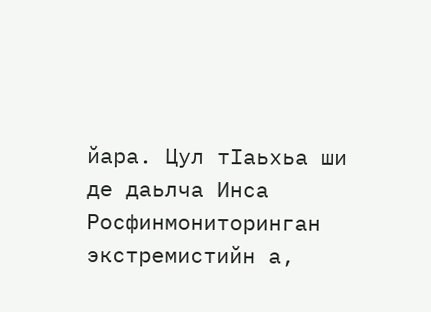йара. Цул тӀаьхьа ши де даьлча Инса Росфинмониторинган экстремистийн а,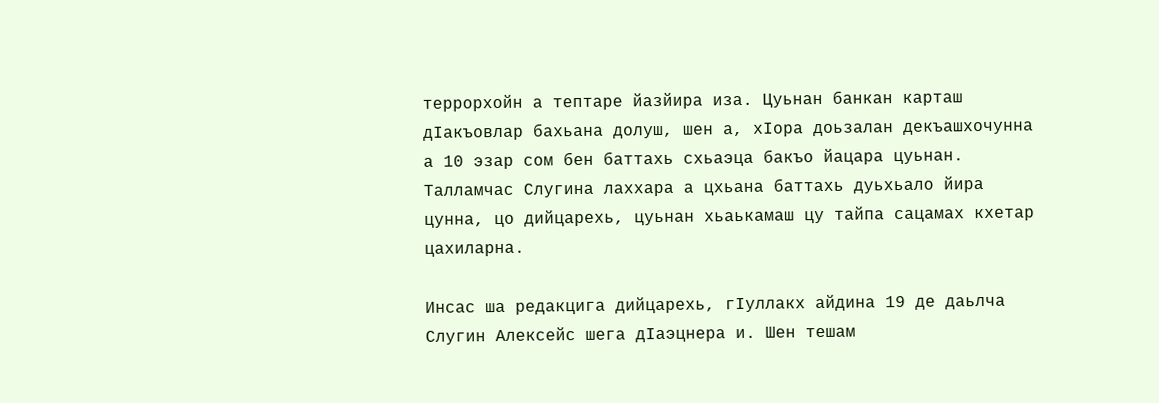террорхойн а тептаре йазйира иза. Цуьнан банкан карташ дӀакъовлар бахьана долуш, шен а, хӀора доьзалан декъашхочунна а 10 эзар сом бен баттахь схьаэца бакъо йацара цуьнан. Талламчас Слугина лаххара а цхьана баттахь дуьхьало йира цунна, цо дийцарехь, цуьнан хьаькамаш цу тайпа сацамах кхетар цахиларна.

Инсас ша редакцига дийцарехь, гIуллакх айдина 19 де даьлча Слугин Алексейс шега дIаэцнера и. Шен тешам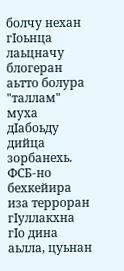болчу нехан гIоьнца лаьцначу блогеран аьтто болура "таллам" муха дIабоьду дийца зорбанехь. ФСБ-но бехкейира иза терроран гIуллакхна гIо дина аьлла, цуьнан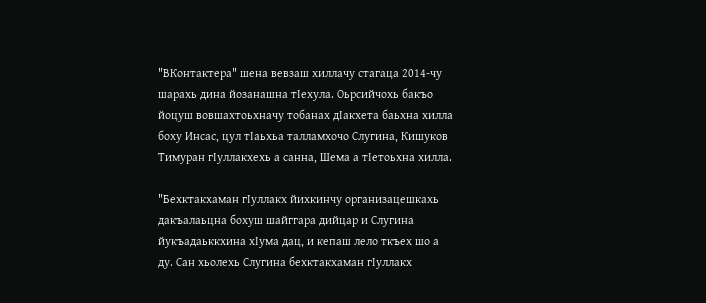"ВКонтактера" шена вевзаш хиллачу стагаца 2014-чу шарахь дина йозанашна тIехула. Оьрсийчохь бакъо йоцуш вовшахтоьхначу тобанах дIакхета баьхна хилла боху Инсас, цул тIаьхьа талламхочо Слугина, Кишуков Тимуран гIуллакхехь а санна, Шема а тIетоьхна хилла.

"Бехктакхаман гӀуллакх йихкинчу организацешкахь дакъалаьцна бохуш шайггара дийцар и Слугина йукъадаьккхина хIума дац, и кепаш лело ткъех шо а ду. Сан хьолехь Слугина бехктакхаман гӀуллакх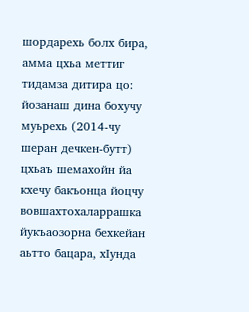шордарехь болх бира, амма цхьа меттиг тидамза дитира цо: йозанаш дина бохучу муьрехь (2014-чу шеран дечкен-бутт) цхьаъ шемахойн йа кхечу бакъонца йоцчу вовшахтохаларрашка йукъаозорна бехкейан аьтто бацара, хIунда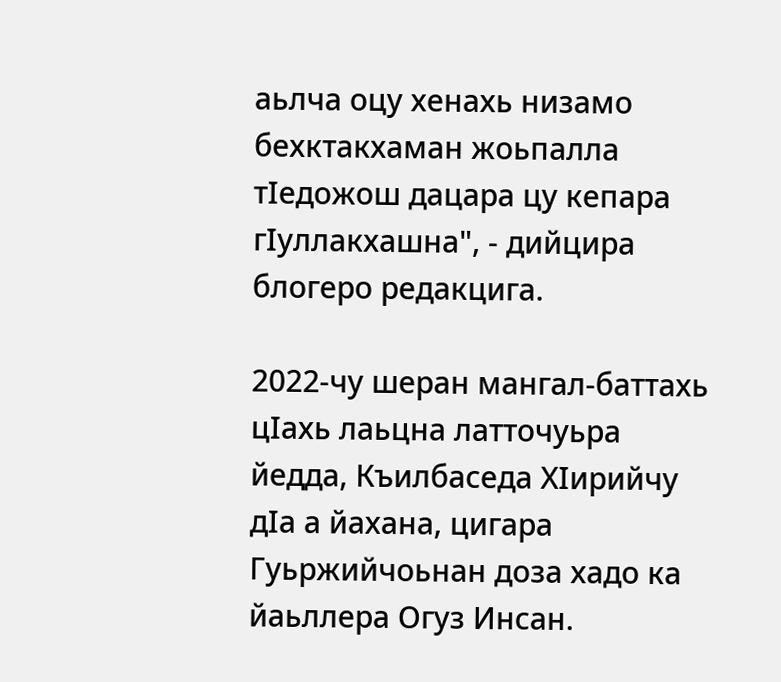аьлча оцу хенахь низамо бехктакхаман жоьпалла тIедожош дацара цу кепара гIуллакхашна", - дийцира блогеро редакцига.

2022-чу шеран мангал-баттахь цӀахь лаьцна латточуьра йедда, Къилбаседа ХӀирийчу дIа а йахана, цигара Гуьржийчоьнан доза хадо ка йаьллера Огуз Инсан.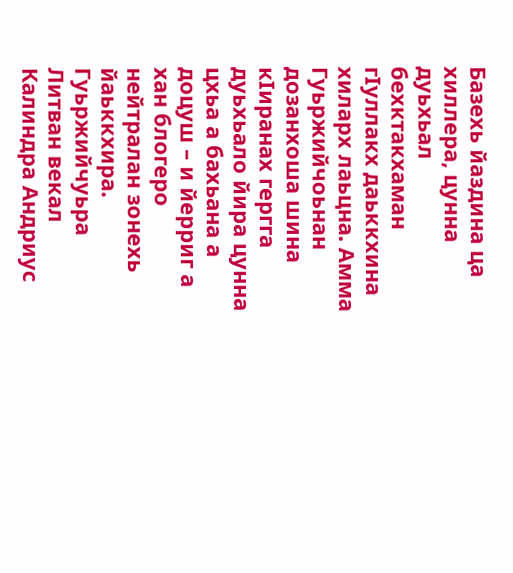Базехь йаздина ца хиллера, цунна дуьхьал бехктакхаман гӀуллакх даьккхина хиларх лаьцна. Амма Гуьржийчоьнан дозанхоша шина кӀиранах гергга дуьхьало йира цунна цхьа а бахьана а доцуш – и йерриг а хан блогеро нейтралан зонехь йаьккхира. Гуьржийчуьра Литван векал Калиндра Андриус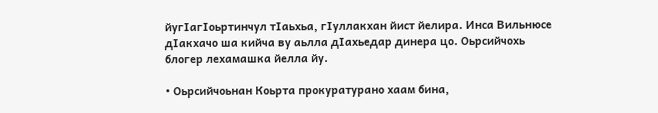йугIагIоьртинчул тIаьхьа, гIуллакхан йист йелира. Инса Вильнюсе дӀакхачо ша кийча ву аьлла дӀахьедар динера цо. Оьрсийчохь блогер лехамашка йелла йу.

• Оьрсийчоьнан Коьрта прокуратурано хаам бина,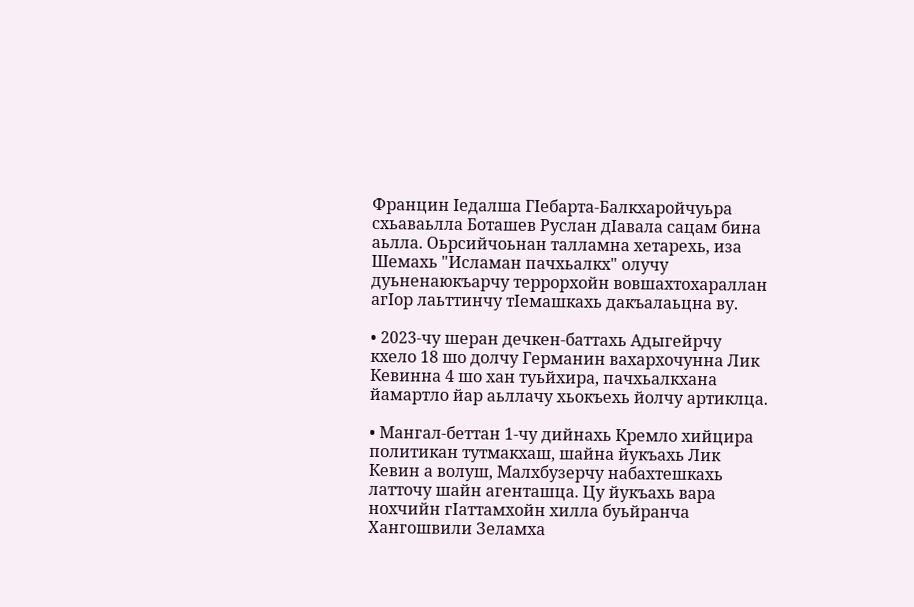Францин Ӏедалша ГӀебарта-Балкхаройчуьра схьаваьлла Боташев Руслан дӀавала сацам бина аьлла. Оьрсийчоьнан талламна хетарехь, иза Шемахь "Исламан пачхьалкх" олучу дуьненаюкъарчу террорхойн вовшахтохараллан агӀор лаьттинчу тӀемашкахь дакъалаьцна ву.

• 2023-чу шеран дечкен-баттахь Адыгейрчу кхело 18 шо долчу Германин вахархочунна Лик Кевинна 4 шо хан туьйхира, пачхьалкхана йамартло йар аьллачу хьокъехь йолчу артиклца.

• Мангал-беттан 1-чу дийнахь Кремло хийцира политикан тутмакхаш, шайна йукъахь Лик Кевин а волуш, Малхбузерчу набахтешкахь латточу шайн агенташца. Цу йукъахь вара нохчийн гIаттамхойн хилла буьйранча Хангошвили Зеламха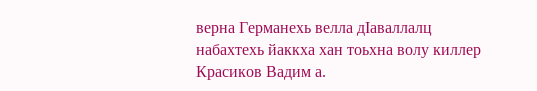верна Германехь велла дӀаваллалц набахтехь йаккха хан тоьхна волу киллер Красиков Вадим а.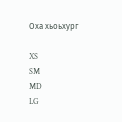Оха хьоьхург

XS
SM
MD
LG